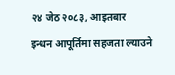२४ जेठ २०८३, आइतबार
इन्धन आपूर्तिमा सहजता ल्याउने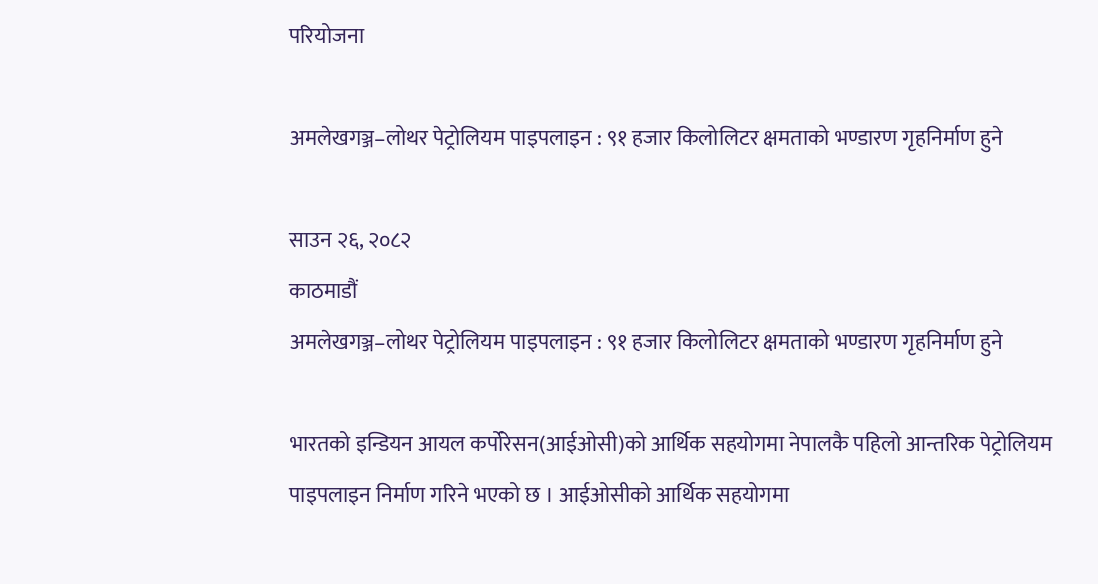परियोजना

अमलेखगञ्ज–लोथर पेट्रोलियम पाइपलाइन : ९१ हजार किलोलिटर क्षमताको भण्डारण गृहनिर्माण हुने

साउन २६, २०८२
काठमाडौं
अमलेखगञ्ज–लोथर पेट्रोलियम पाइपलाइन : ९१ हजार किलोलिटर क्षमताको भण्डारण गृहनिर्माण हुने

भारतको इन्डियन आयल कर्पोरेसन(आईओसी)को आर्थिक सहयोगमा नेपालकै पहिलो आन्तरिक पेट्रोलियम पाइपलाइन निर्माण गरिने भएको छ । आईओसीको आर्थिक सहयोगमा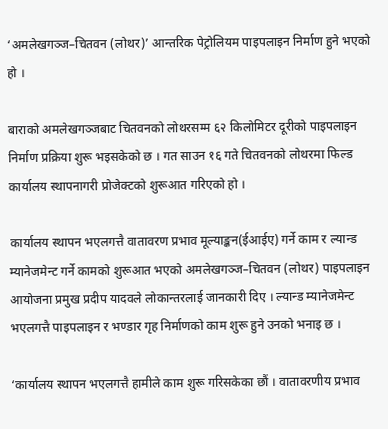‘अमलेखगञ्ज–चितवन (लोथर)’ आन्तरिक पेट्रोलियम पाइपलाइन निर्माण हुने भएको हो ।

बाराको अमलेखगञ्जबाट चितवनको लोथरसम्म ६२ किलोमिटर दूरीको पाइपलाइन निर्माण प्रक्रिया शुरू भइसकेको छ । गत साउन १६ गते चितवनको लोथरमा फिल्ड कार्यालय स्थापनागरी प्रोजेक्टको शुरूआत गरिएको हो ।

कार्यालय स्थापन भएलगत्तै वातावरण प्रभाव मूल्याङ्कन(ईआईए) गर्ने काम र ल्यान्ड म्यानेजमेन्ट गर्ने कामको शुरूआत भएको अमलेखगञ्ज–चितवन (लोथर) पाइपलाइन आयोजना प्रमुख प्रदीप यादवले लोकान्तरलाई जानकारी दिए । ल्यान्ड म्यानेजमेन्ट भएलगत्तै पाइपलाइन र भण्डार गृह निर्माणको काम शुरू हुने उनको भनाइ छ ।

‘कार्यालय स्थापन भएलगत्तै हामीले काम शुरू गरिसकेका छौं । वातावरणीय प्रभाव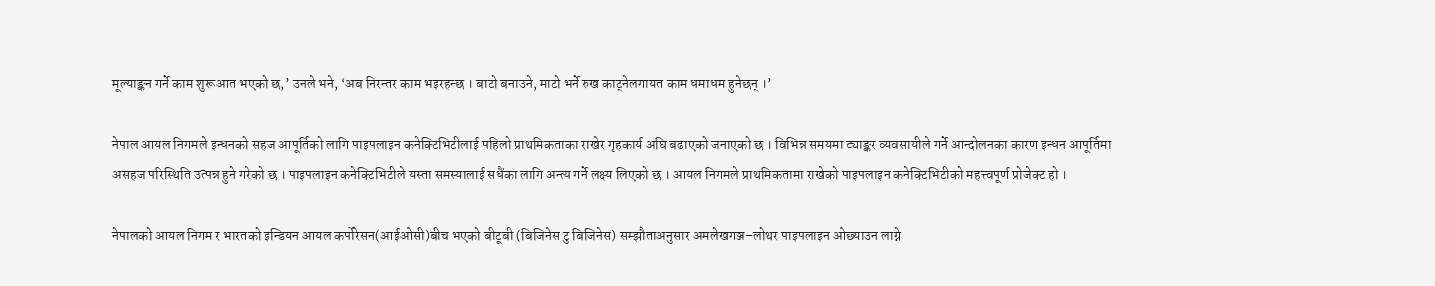मूल्याङ्कन गर्ने काम शुरूआत भएको छ,’ उनले भने, ‘अब निरन्तर काम भइरहन्छ । बाटो बनाउने, माटो भर्ने रुख काट्नेलगायत काम धमाधम हुनेछन् ।’

नेपाल आयल निगमले इन्धनको सहज आपूर्तिको लागि पाइपलाइन कनेक्टिभिटीलाई पहिलो प्राथमिकताका राखेर गृहकार्य अघि बढाएको जनाएको छ । विभिन्न समयमा ट्याङ्कर व्यवसायीले गर्ने आन्दोलनका कारण इन्धन आपूर्तिमा असहज परिस्थिति उत्पन्न हुने गरेको छ । पाइपलाइन कनेक्टिभिटीले यस्ता समस्यालाई सधैंका लागि अन्त्य गर्ने लक्ष्य लिएको छ । आयल निगमले प्राथमिकतामा राखेको पाइपलाइन कनेक्टिभिटीको महत्त्वपूर्ण प्रोजेक्ट हो ।

नेपालको आयल निगम र भारतको इन्डियन आयल कर्पोरेसन(आईओसी)बीच भएको बीटूबी (बिजिनेस टु बिजिनेस) सम्झौताअनुसार अमलेखगञ्ज–लोथर पाइपलाइन ओछ्याउन लाग्ने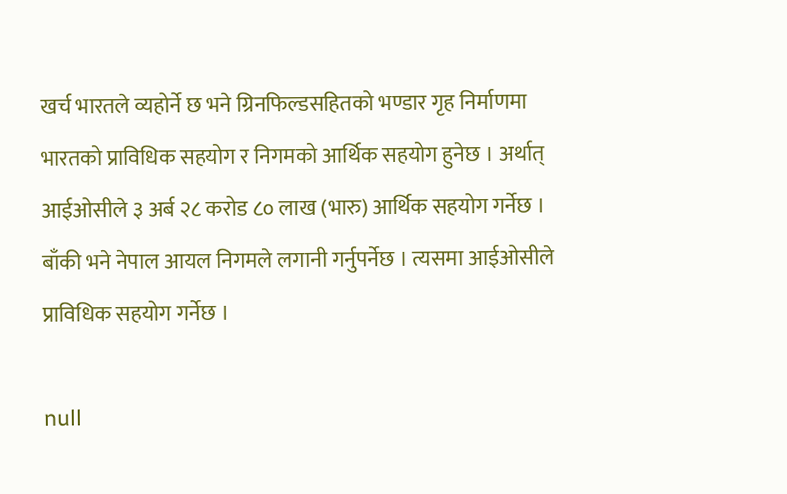खर्च भारतले व्यहोर्ने छ भने ग्रिनफिल्डसहितको भण्डार गृह निर्माणमा भारतको प्राविधिक सहयोग र निगमको आर्थिक सहयोग हुनेछ । अर्थात् आईओसीले ३ अर्ब २८ करोड ८० लाख (भारु) आर्थिक सहयोग गर्नेछ । बाँकी भने नेपाल आयल निगमले लगानी गर्नुपर्नेछ । त्यसमा आईओसीले प्राविधिक सहयोग गर्नेछ ।

null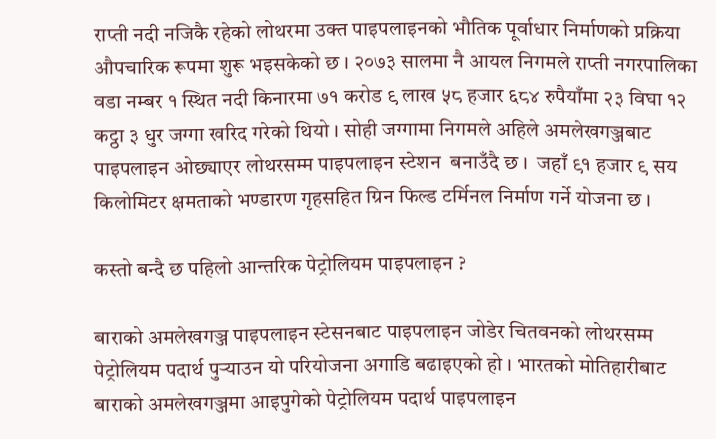राप्ती नदी नजिकै रहेको लोथरमा उक्त पाइपलाइनको भौतिक पूर्वाधार निर्माणको प्रक्रिया औपचारिक रूपमा शुरू भइसकेको छ । २०७३ सालमा नै आयल निगमले राप्ती नगरपालिका वडा नम्बर १ स्थित नदी किनारमा ७१ करोड ९ लाख ५८ हजार ६८४ रुपैयाँमा २३ विघा १२ कट्ठा ३ धुर जग्गा खरिद गरेको थियो । सोही जग्गामा निगमले अहिले अमलेखगञ्जबाट पाइपलाइन ओछ्याएर लोथरसम्म पाइपलाइन स्टेशन  बनाउँदै छ ।  जहाँ ९१ हजार ९ सय किलोमिटर क्षमताको भण्डारण गृहसहित ग्रिन फिल्ड टर्मिनल निर्माण गर्ने योजना छ ।

कस्तो बन्दै छ पहिलो आन्तरिक पेट्रोलियम पाइपलाइन ?

बाराको अमलेखगञ्ज पाइपलाइन स्टेसनबाट पाइपलाइन जोडेर चितवनको लोथरसम्म पेट्रोलियम पदार्थ पुर्‍याउन यो परियोजना अगाडि बढाइएको हो । भारतको मोतिहारीबाट बाराको अमलेखगञ्जमा आइपुगेको पेट्रोलियम पदार्थ पाइपलाइन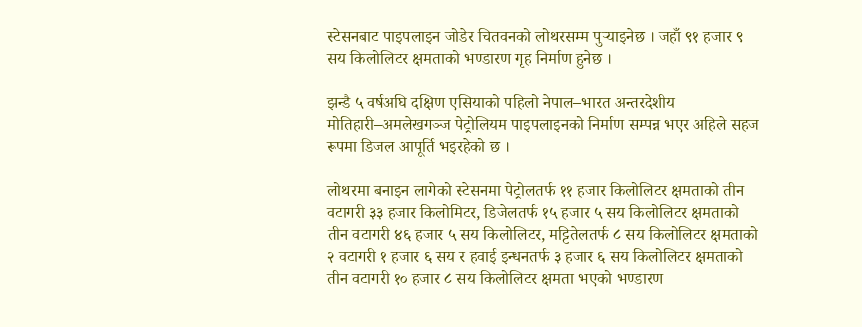स्टेसनबाट पाइपलाइन जोडेर चितवनको लोथरसम्म पुर्‍याइनेछ । जहाँ ९१ हजार ९ सय किलोलिटर क्षमताको भण्डारण गृह निर्माण हुनेछ ।

झन्डै ५ वर्षअघि दक्षिण एसियाको पहिलो नेपाल–भारत अन्तरदेशीय मोतिहारी–अमलेखगञ्ज पेट्रोलियम पाइपलाइनको निर्माण सम्पन्न भएर अहिले सहज रूपमा डिजल आपूर्ति भइरहेको छ ।

लोथरमा बनाइन लागेको स्टेसनमा पेट्रोलतर्फ ११ हजार किलोलिटर क्षमताको तीन वटागरी ३३ हजार किलोमिटर, डिजेलतर्फ १५ हजार ५ सय किलोलिटर क्षमताको तीन वटागरी ४६ हजार ५ सय किलोलिटर, मट्टितेलतर्फ ८ सय किलोलिटर क्षमताको २ वटागरी १ हजार ६ सय र हवाई इन्धनतर्फ ३ हजार ६ सय किलोलिटर क्षमताको तीन वटागरी १० हजार ८ सय किलोलिटर क्षमता भएको भण्डारण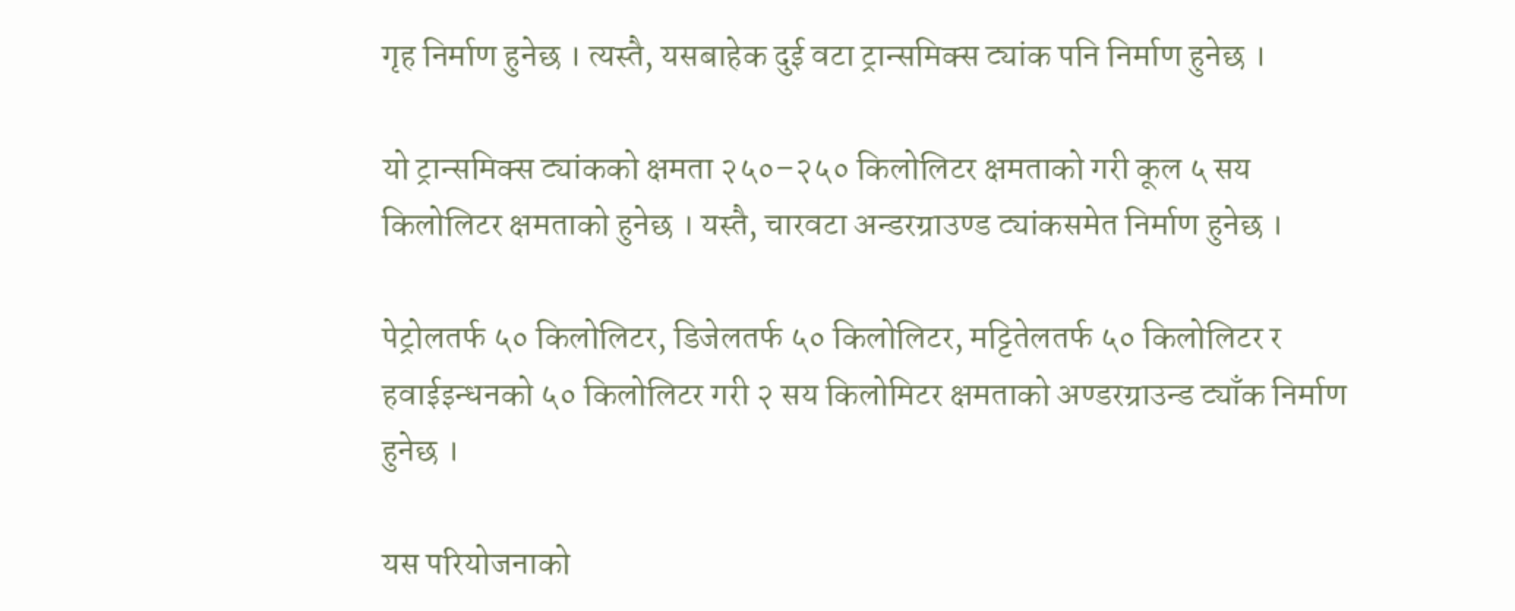गृह निर्माण हुनेछ । त्यस्तै, यसबाहेक दुई वटा ट्रान्समिक्स ट्यांक पनि निर्माण हुनेछ ।

यो ट्रान्समिक्स ट्यांकको क्षमता २५०–२५० किलोलिटर क्षमताको गरी कूल ५ सय किलोलिटर क्षमताको हुनेछ । यस्तै, चारवटा अन्डरग्राउण्ड ट्यांकसमेत निर्माण हुनेछ ।

पेट्रोलतर्फ ५० किलोलिटर, डिजेलतर्फ ५० किलोलिटर, मट्टितेलतर्फ ५० किलोलिटर र हवाईइन्धनको ५० किलोलिटर गरी २ सय किलोमिटर क्षमताको अण्डरग्राउन्ड ट्याँक निर्माण हुनेछ ।

यस परियोजनाको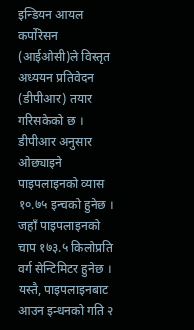इन्डियन आयल कर्पोरेसन (आईओसी)ले विस्तृत अध्ययन प्रतिवेदन (डीपीआर) तयार गरिसकेको छ । डीपीआर अनुसार ओछ्याइने पाइपलाइनको व्यास १०.७५ इन्चको हुनेछ । जहाँ पाइपलाइनको चाप १७३.५ किलोप्रति वर्ग सेन्टिमिटर हुनेछ । यस्तै, पाइपलाइनबाट आउन इन्धनको गति २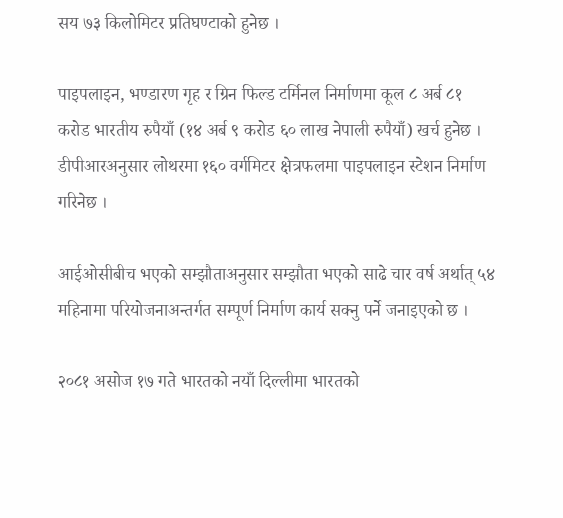सय ७३ किलोमिटर प्रतिघण्टाको हुनेछ ।

पाइपलाइन, भण्डारण गृह र ग्रिन फिल्ड टर्मिनल निर्माणमा कूल ८ अर्ब ८१ करोड भारतीय रुपैयाँ (१४ अर्ब ९ करोड ६० लाख नेपाली रुपैयाँ) खर्च हुनेछ । डीपीआरअनुसार लोथरमा १६० वर्गमिटर क्षेत्रफलमा पाइपलाइन स्टेशन निर्माण गरिनेछ ।

आईओसीबीच भएको सम्झौताअनुसार सम्झौता भएको साढे चार वर्ष अर्थात् ५४ महिनामा परियोजनाअन्तर्गत सम्पूर्ण निर्माण कार्य सक्नु पर्ने जनाइएको छ ।

२०८१ असोज १७ गते भारतको नयाँ दिल्लीमा भारतको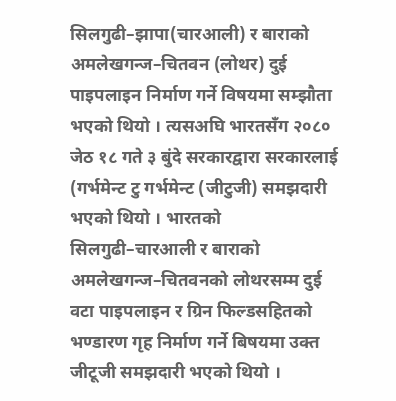सिलगुढी–झापा(चारआली) र बाराको अमलेखगन्ज–चितवन (लोथर) दुई पाइपलाइन निर्माण गर्ने विषयमा सम्झौता भएको थियो । त्यसअघि भारतसँग २०८० जेठ १८ गते ३ बुंदे सरकारद्वारा सरकारलाई (गर्भमेन्ट टु गर्भमेन्ट (जीटुजी) समझदारी भएको थियो । भारतको सिलगुढी–चारआली र बाराको अमलेखगन्ज–चितवनको लोथरसम्म दुई वटा पाइपलाइन र ग्रिन फिल्डसहितको भण्डारण गृह निर्माण गर्ने बिषयमा उक्त जीटूजी समझदारी भएको थियो ।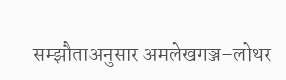सम्झौताअनुसार अमलेखगञ्ज–लोथर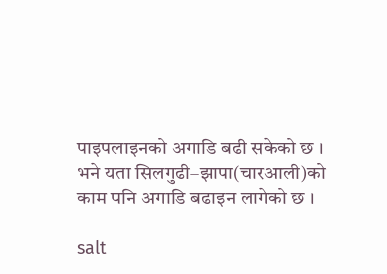पाइपलाइनको अगाडि बढी सकेको छ । भने यता सिलगुढी–झापा(चारआली)को काम पनि अगाडि बढाइन लागेको छ ।

salt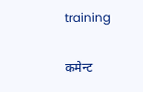training

कमेन्ट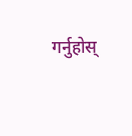गर्नुहोस्